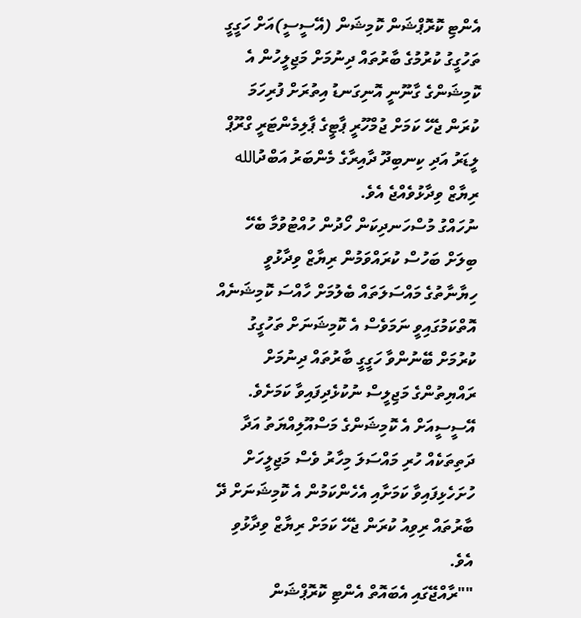އެންޓި ކޮރޮޕްޝަން ކޮމިޝަން (އޭސީސީ)އަށް ހަގީގީ ތަހުގީގު ކުރުމުގެ ބާރުތައް ދިނުމަށް މަޖިލީހުން އެ ކޮމިޝަންގެ ގާނޫނީ އޮނިގަނޑު އިތުރަށް ފުރިހަމަ ކުރަން ޖެހޭ ކަމަށް ޖުމްހޫރީ ޕާޓީގެ ޕާލިމެންޓަރީ ގްރޫޕް ލީޑަރު އަދި ކިނބިދޫ ދާއިރާގެ މެންބަރު އަބްދުالله ރިޔާޒް ވިދާޅުވެއްޖެ އެވެ.
ނުހައްގު މުސްހަނދިކަން ހޯދުން ހުއްޓުވުމާ ބެހޭ ބިލަށް ބަހުސް ކުރައްވަމުން ރިޔާޒް ވިދާޅުވީ ހިޔާނާތުގެ މައްސަލަތައް ބެލުމަށް ހާއްސަ ކޮމިޝަނެއް އޮތްކަމުގައިވީ ނަމަވެސް އެ ކޮމިޝަނަށް ތަހުގީގު ކުރުމަށް ބޭނުންވާ ހަގީގީ ބާރުތައް ދިނުމަށް ރައްޔިތުންގެ މަޖިލީސް ނުކުޅެދިފައިވާ ކަމަށެވެ. އޭސީސީއަށް އެ ކޮމިޝަންގެ މަސްއޫލިއްޔަތު އަދާ ދަތިތަކެއް ހުރި މައްސަލަ މިހާރު ވެސް މަޖިލީހަށް ހުށަހެޅިފައިވާ ކަމަށާއި އެހެންކަމުން އެ ކޮމިޝަނަށް ދޭ ބާރުތައް ރިވިއު ކުރަން ޖެހޭ ކަމަށް ރިޔާޒް ވިދާޅުވި އެވެ.
""ރާއްޖޭގައި އެބައޮތް އެންޓި ކޮރޮޕްޝަން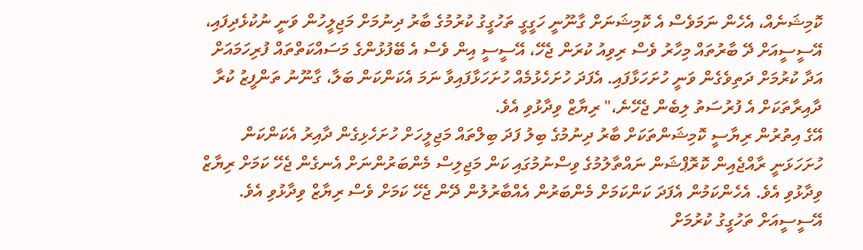ކޮމިޝަނެއް، އެހެން ނަމަވެސް އެ ކޮމިޝަނަށް ގާނޫނީ ހަގީގީ ތަހުގީގު ކުރުމުގެ ބާރު ދިނުމަށް މަޖިލީހުން ވަނީ ނުކުޅެދިފައި، އޭސީސީއަށް ދޭ ބާރުތައް މިހާރު ވެސް ރިވިއު ކުރަން ޖެހޭ، އޭސީސީ އިން ވެސް އެ ބޭފުޅުންގެ މަސައްކަތްތައް ފުރިހަމައަށް އަދާ ކުރުމަށް ދަތިވެގެން ވަނީ ހުށަހަޅާފައި. އެފަދަ ހުށަހެޅުމެއް ހުށަހަޅާފައިވާ ނަމަ އެކަންކަން ބަލާ، ގާނޫނު ތަންފީޒު ކުރާ ދާއިރާތަކަށް އެ ފުރުސަތު ލިބެން ޖެހޭނެ،" ރިޔާޒް ވިދާޅުވި އެވެ.
އޭގެ އިތުރުން ރިޔާސީ ކޮމިޝަންތަކަށް ބާރު ދިނުމުގެ ބިލު ފަދަ ބިލްތައް މަޖިލީހަށް ހުށަހެޅިގެން ދާއިރު އެކަންކަން ހުށަހަޅަނީ ރާއްޖެއިން ކޮރޮޕްޝަން ނައްތާލުމުގެ ވިސްނުމުގައި ކަން މަޖިލިސް މެންބަރުންނަށް އެނގެން ޖެހޭ ކަމަށް ރިޔާޒް ވިދާޅުވި އެވެ. އެހެންކަމުން އެފަދަ ކަންކަމަށް މެންބަރުން އެއްބާރުލުން ދޭން ޖެހޭ ކަމަށް ވެސް ރިޔާޒް ވިދާޅުވި އެވެ.
އޭސީސީއަށް ތަހުގީގު ކުރުމަށް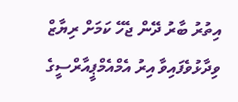އިތުރު ބާރު ދޭން ޖެހޭ ކަމަށް ރިޔާޒް ވިދާޅުވެފައިވާ އިރު އެމްއެމްޕީއާރްސީގެ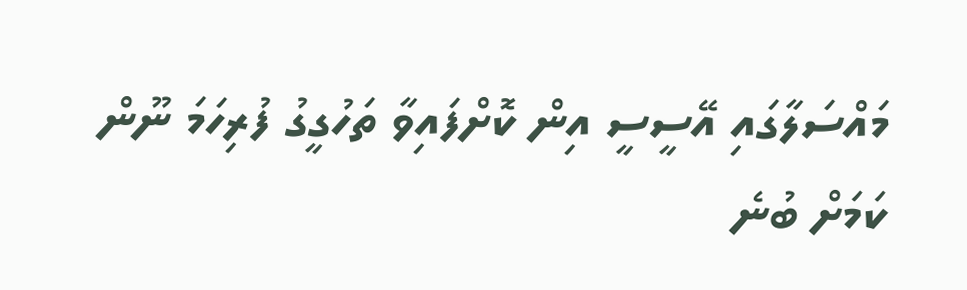މައްސަލާގައި އޭސީސީ އިން ކޮށްފައިވާ ތަހުގީގު ފުރިހަމަ ނޫން ކަމަށް ބުނެ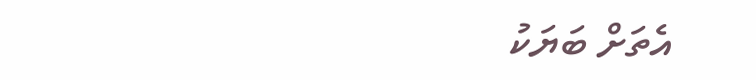އެތަށް ބަޔަކު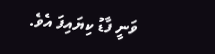ވަނީ ފާޑު ކިޔައިފަ އެވެ.